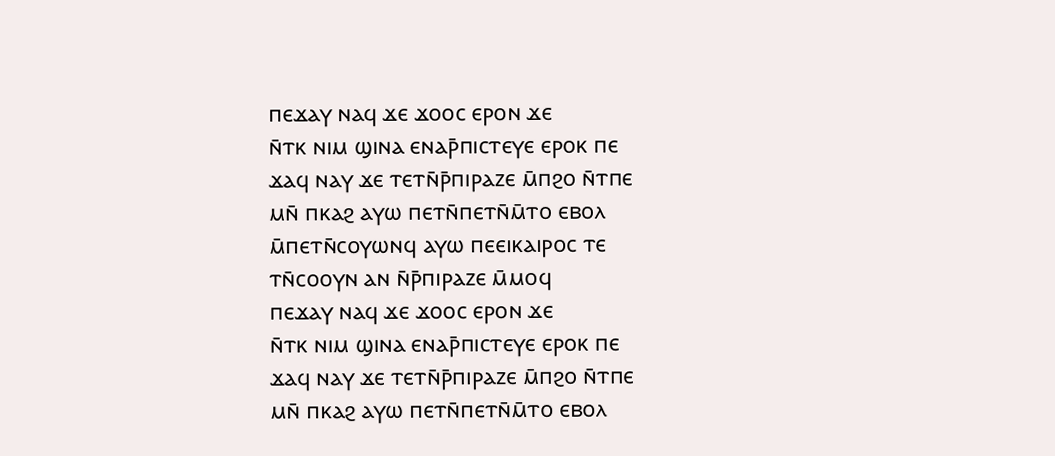ⲡⲉϫⲁⲩ ⲛⲁϥ ϫⲉ ϫⲟⲟⲥ ⲉⲣⲟⲛ ϫⲉ
ⲛ̄ⲧⲕ ⲛⲓⲙ ϣⲓⲛⲁ ⲉⲛⲁⲣ̄ⲡⲓⲥⲧⲉⲩⲉ ⲉⲣⲟⲕ ⲡⲉ
ϫⲁϥ ⲛⲁⲩ ϫⲉ ⲧⲉⲧⲛ̄ⲣ̄ⲡⲓⲣⲁzⲉ ⲙ̄ⲡϩⲟ ⲛ̄ⲧⲡⲉ
ⲙⲛ̄ ⲡⲕⲁϩ ⲁⲩⲱ ⲡⲉⲧⲛ̄ⲡⲉⲧⲛ̄ⲙ̄ⲧⲟ ⲉⲃⲟⲗ
ⲙ̄ⲡⲉⲧⲛ̄ⲥⲟⲩⲱⲛϥ ⲁⲩⲱ ⲡⲉⲉⲓⲕⲁⲓⲣⲟⲥ ⲧⲉ
ⲧⲛ̄ⲥⲟⲟⲩⲛ ⲁⲛ ⲛ̄ⲣ̄ⲡⲓⲣⲁzⲉ ⲙ̄ⲙⲟϥ
ⲡⲉϫⲁⲩ ⲛⲁϥ ϫⲉ ϫⲟⲟⲥ ⲉⲣⲟⲛ ϫⲉ
ⲛ̄ⲧⲕ ⲛⲓⲙ ϣⲓⲛⲁ ⲉⲛⲁⲣ̄ⲡⲓⲥⲧⲉⲩⲉ ⲉⲣⲟⲕ ⲡⲉ
ϫⲁϥ ⲛⲁⲩ ϫⲉ ⲧⲉⲧⲛ̄ⲣ̄ⲡⲓⲣⲁzⲉ ⲙ̄ⲡϩⲟ ⲛ̄ⲧⲡⲉ
ⲙⲛ̄ ⲡⲕⲁϩ ⲁⲩⲱ ⲡⲉⲧⲛ̄ⲡⲉⲧⲛ̄ⲙ̄ⲧⲟ ⲉⲃⲟⲗ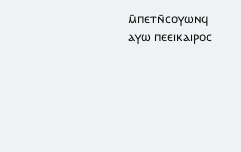ⲙ̄ⲡⲉⲧⲛ̄ⲥⲟⲩⲱⲛϥ ⲁⲩⲱ ⲡⲉⲉⲓⲕⲁⲓⲣⲟⲥ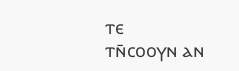ⲧⲉ
ⲧⲛ̄ⲥⲟⲟⲩⲛ ⲁⲛ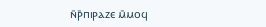ⲛ̄ⲣ̄ⲡⲓⲣⲁzⲉ ⲙ̄ⲙⲟϥ